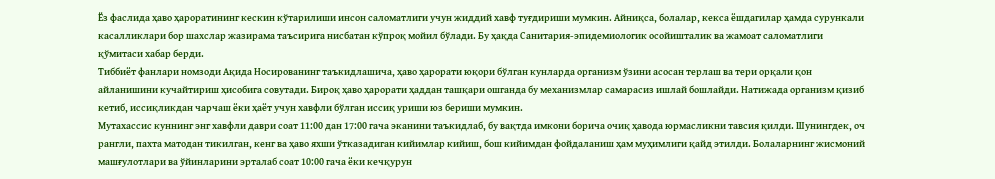Ёз фаслида ҳаво ҳароратининг кескин кўтарилиши инсон саломатлиги учун жиддий хавф туғдириши мумкин. Айниқса, болалар, кекса ёшдагилар ҳамда сурункали касалликлари бор шахслар жазирама таъсирига нисбатан кўпроқ мойил бўлади. Бу ҳақда Санитария-эпидемиологик осойишталик ва жамоат саломатлиги қўмитаси хабар берди.
Тиббиёт фанлари номзоди Ақида Носированинг таъкидлашича, ҳаво ҳарорати юқори бўлган кунларда организм ўзини асосан терлаш ва тери орқали қон айланишини кучайтириш ҳисобига совутади. Бироқ ҳаво ҳарорати ҳаддан ташқари ошганда бу механизмлар самарасиз ишлай бошлайди. Натижада организм қизиб кетиб, иссиқликдан чарчаш ёки ҳаёт учун хавфли бўлган иссиқ уриши юз бериши мумкин.
Мутахассис куннинг энг хавфли даври соат 11:00 дан 17:00 гача эканини таъкидлаб, бу вақтда имкони борича очиқ ҳавода юрмасликни тавсия қилди. Шунингдек, оч рангли, пахта матодан тикилган, кенг ва ҳаво яхши ўтказадиган кийимлар кийиш, бош кийимдан фойдаланиш ҳам муҳимлиги қайд этилди. Болаларнинг жисмоний машғулотлари ва ўйинларини эрталаб соат 10:00 гача ёки кечқурун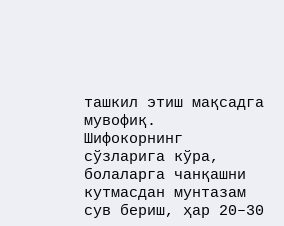ташкил этиш мақсадга мувофиқ.
Шифокорнинг сўзларига кўра, болаларга чанқашни кутмасдан мунтазам сув бериш, ҳар 20–30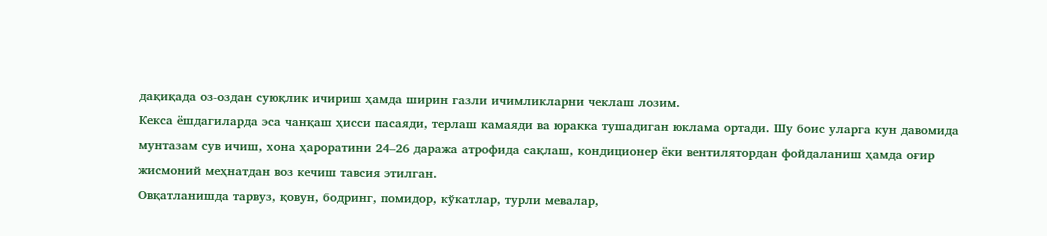дақиқада оз-оздан суюқлик ичириш ҳамда ширин газли ичимликларни чеклаш лозим.
Кекса ёшдагиларда эса чанқаш ҳисси пасаяди, терлаш камаяди ва юракка тушадиган юклама ортади. Шу боис уларга кун давомида мунтазам сув ичиш, хона ҳароратини 24–26 даража атрофида сақлаш, кондиционер ёки вентилятордан фойдаланиш ҳамда оғир жисмоний меҳнатдан воз кечиш тавсия этилган.
Овқатланишда тарвуз, қовун, бодринг, помидор, кўкатлар, турли мевалар,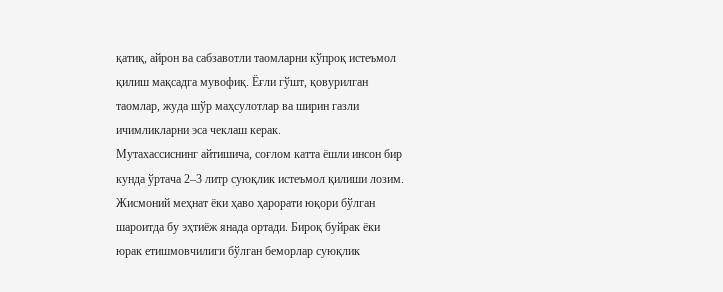қатиқ, айрон ва сабзавотли таомларни кўпроқ истеъмол қилиш мақсадга мувофиқ. Ёғли гўшт, қовурилган таомлар, жуда шўр маҳсулотлар ва ширин газли ичимликларни эса чеклаш керак.
Мутахассиснинг айтишича, соғлом катта ёшли инсон бир кунда ўртача 2–3 литр суюқлик истеъмол қилиши лозим. Жисмоний меҳнат ёки ҳаво ҳарорати юқори бўлган шароитда бу эҳтиёж янада ортади. Бироқ буйрак ёки юрак етишмовчилиги бўлган беморлар суюқлик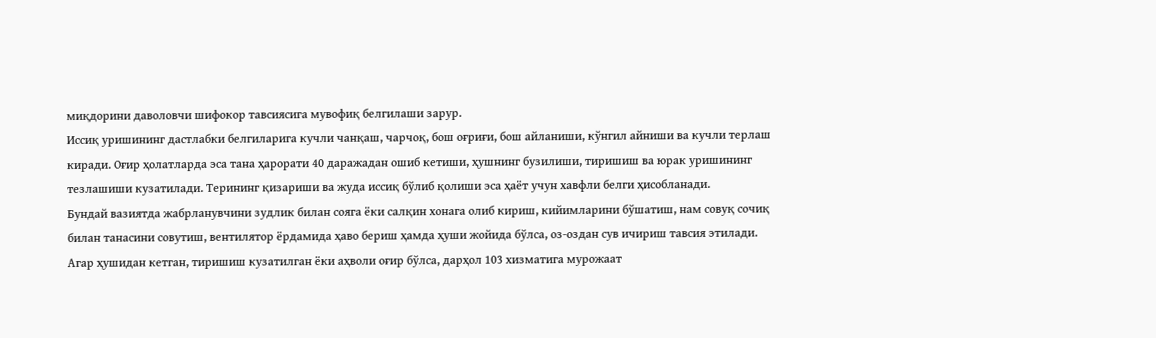миқдорини даволовчи шифокор тавсиясига мувофиқ белгилаши зарур.
Иссиқ уришининг дастлабки белгиларига кучли чанқаш, чарчоқ, бош оғриғи, бош айланиши, кўнгил айниши ва кучли терлаш киради. Оғир ҳолатларда эса тана ҳарорати 40 даражадан ошиб кетиши, ҳушнинг бузилиши, тиришиш ва юрак уришининг тезлашиши кузатилади. Терининг қизариши ва жуда иссиқ бўлиб қолиши эса ҳаёт учун хавфли белги ҳисобланади.
Бундай вазиятда жабрланувчини зудлик билан сояга ёки салқин хонага олиб кириш, кийимларини бўшатиш, нам совуқ сочиқ билан танасини совутиш, вентилятор ёрдамида ҳаво бериш ҳамда ҳуши жойида бўлса, оз-оздан сув ичириш тавсия этилади. Агар ҳушидан кетган, тиришиш кузатилган ёки аҳволи оғир бўлса, дарҳол 103 хизматига мурожаат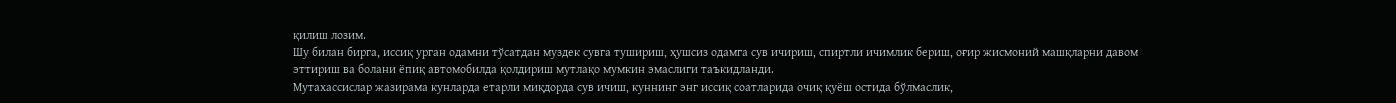қилиш лозим.
Шу билан бирга, иссиқ урган одамни тўсатдан муздек сувга тушириш, ҳушсиз одамга сув ичириш, спиртли ичимлик бериш, оғир жисмоний машқларни давом эттириш ва болани ёпиқ автомобилда қолдириш мутлақо мумкин эмаслиги таъкидланди.
Мутахассислар жазирама кунларда етарли миқдорда сув ичиш, куннинг энг иссиқ соатларида очиқ қуёш остида бўлмаслик,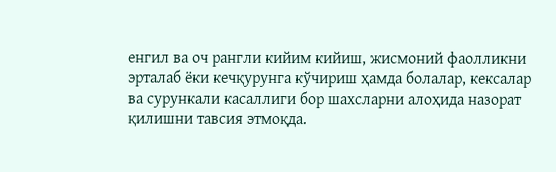енгил ва оч рангли кийим кийиш, жисмоний фаолликни эрталаб ёки кечқурунга кўчириш ҳамда болалар, кексалар ва сурункали касаллиги бор шахсларни алоҳида назорат қилишни тавсия этмоқда.